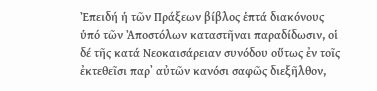Ἐπειδή ἡ τῶν Πράξεων βίβλος ἑπτά διακόνους ὑπό τῶν Ἀποστόλων καταστῆναι παραδίδωσιν, οἱ δέ τῆς κατά Νεοκαισάρειαν συνόδου οὕτως ἐν τοῖς ἐκτεθεῖσι παρ᾿ αὐτῶν κανόσι σαφῶς διεξῆλθον,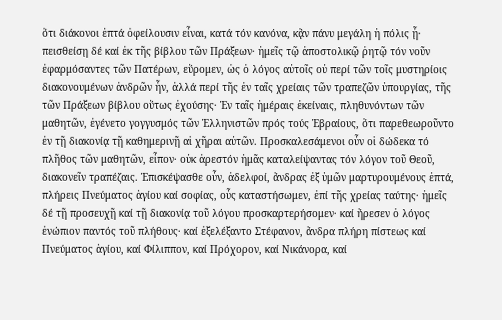ὅτι διάκονοι ἑπτά ὀφείλουσιν εἶναι, κατά τόν κανόνα, κᾂν πάνυ μεγάλη ἡ πόλις ᾖ· πεισθείσῃ δέ καί ἐκ τῆς βίβλου τῶν Πράξεων· ἡμεῖς τῷ ἀποστολικῷ ῥητῷ τόν νοῦν ἐφαρμόσαντες τῶν Πατέρων, εὕρομεν, ὡς ὁ λόγος αὐτοῖς οὐ περί τῶν τοῖς μυστηρίοις διακονουμένων ἀνδρῶν ἦν, ἀλλά περί τῆς ἐν ταῖς χρείαις τῶν τραπεζῶν ὑπουργίας, τῆς τῶν Πράξεων βίβλου οὕτως ἐχούσης· Ἐν ταῖς ἡμέραις ἐκείναις, πληθυνόντων τῶν μαθητῶν, ἐγένετο γογγυσμός τῶν Ἑλληνιστῶν πρός τούς Ἑβραίους, ὅτι παρεθεωροῦντο ἐν τῇ διακονίᾳ τῇ καθημερινῇ αἱ χῆραι αὐτῶν. Προσκαλεσάμενοι οὖν οἱ δώδεκα τό πλῆθος τῶν μαθητῶν, εἶπον· οὐκ ἀρεστόν ἡμᾶς καταλείψαντας τόν λόγον τοῦ Θεοῦ, διακονεῖν τραπέζαις. Ἐπισκέψασθε οὖν, ἀδελφοί, ἄνδρας ἐξ ὑμῶν μαρτυρουμένους ἑπτά, πλήρεις Πνεύματος ἁγίου καί σοφίας, οὖς καταστήσωμεν, ἐπί τῆς χρείας ταύτης· ἡμεῖς δέ τῇ προσευχῇ καί τῇ διακονίᾳ τοῦ λόγου προσκαρτερήσομεν· καί ἤρεσεν ὁ λόγος ἐνώπιον παντός τοῦ πλήθους· καί ἐξελέξαντο Στέφανον, ἄνδρα πλήρη πίστεως καί Πνεύματος ἁγίου, καί Φίλιππον, καί Πρόχορον, καί Νικάνορα, καί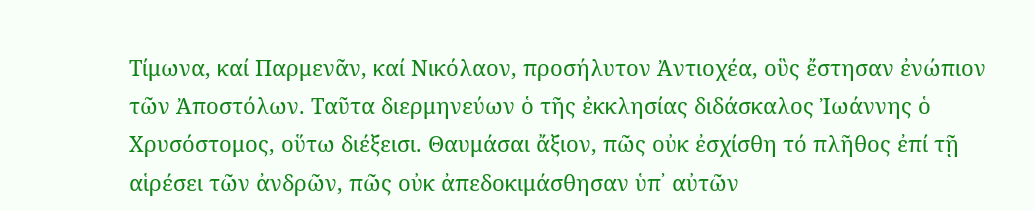Τίμωνα, καί Παρμενᾶν, καί Νικόλαον, προσήλυτον Ἀντιοχέα, οὓς ἔστησαν ἐνώπιον τῶν Ἀποστόλων. Ταῦτα διερμηνεύων ὁ τῆς ἐκκλησίας διδάσκαλος Ἰωάννης ὁ Χρυσόστομος, οὕτω διέξεισι. Θαυμάσαι ἄξιον, πῶς οὐκ ἐσχίσθη τό πλῆθος ἐπί τῇ αἱρέσει τῶν ἀνδρῶν, πῶς οὐκ ἀπεδοκιμάσθησαν ὑπ᾿ αὐτῶν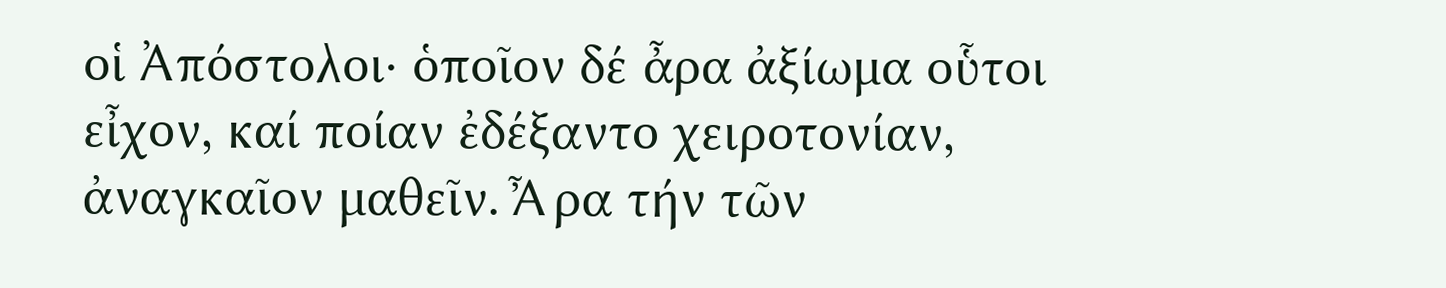οἱ Ἀπόστολοι· ὁποῖον δέ ἆρα ἀξίωμα οὗτοι εἶχον, καί ποίαν ἐδέξαντο χειροτονίαν, ἀναγκαῖον μαθεῖν. Ἆρα τήν τῶν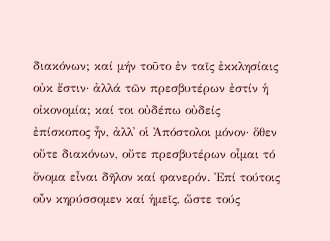διακόνων; καί μήν τοῦτο ἐν ταῖς ἐκκλησίαις οὐκ ἔστιν· ἀλλά τῶν πρεσβυτέρων ἐστίν ἡ οἰκονομία; καί τοι οὐδέπω οὐδείς ἐπίσκοπος ἦν, ἀλλ᾿ οἱ Ἀπόστολοι μόνον· ὅθεν οὔτε διακόνων, οὔτε πρεσβυτέρων οἶμαι τό ὄνομα εἶναι δῆλον καί φανερόν. Ἐπί τούτοις οὖν κηρύσσομεν καί ἡμεῖς, ὥστε τούς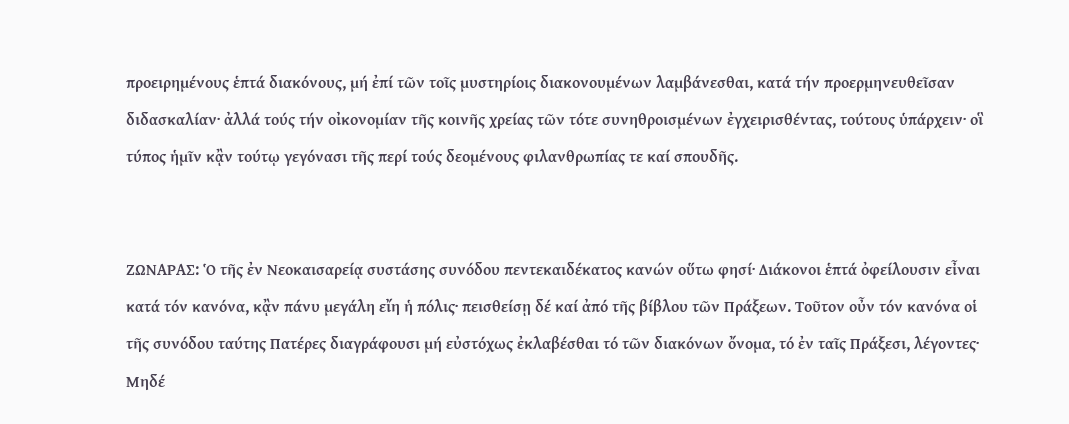προειρημένους ἑπτά διακόνους, μή ἐπί τῶν τοῖς μυστηρίοις διακονουμένων λαμβάνεσθαι, κατά τήν προερμηνευθεῖσαν διδασκαλίαν· ἀλλά τούς τήν οἰκονομίαν τῆς κοινῆς χρείας τῶν τότε συνηθροισμένων ἐγχειρισθέντας, τούτους ὑπάρχειν· οἳ τύπος ἡμῖν κᾂν τούτῳ γεγόνασι τῆς περί τούς δεομένους φιλανθρωπίας τε καί σπουδῆς.


ΖΩΝΑΡΑΣ: Ὁ τῆς ἐν Νεοκαισαρείᾳ συστάσης συνόδου πεντεκαιδέκατος κανών οὕτω φησί· Διάκονοι ἑπτά ὀφείλουσιν εἶναι κατά τόν κανόνα, κᾂν πάνυ μεγάλη εἴη ἡ πόλις· πεισθείσῃ δέ καί ἀπό τῆς βίβλου τῶν Πράξεων. Τοῦτον οὖν τόν κανόνα οἱ τῆς συνόδου ταύτης Πατέρες διαγράφουσι μή εὐστόχως ἐκλαβέσθαι τό τῶν διακόνων ὄνομα, τό ἐν ταῖς Πράξεσι, λέγοντες· Μηδέ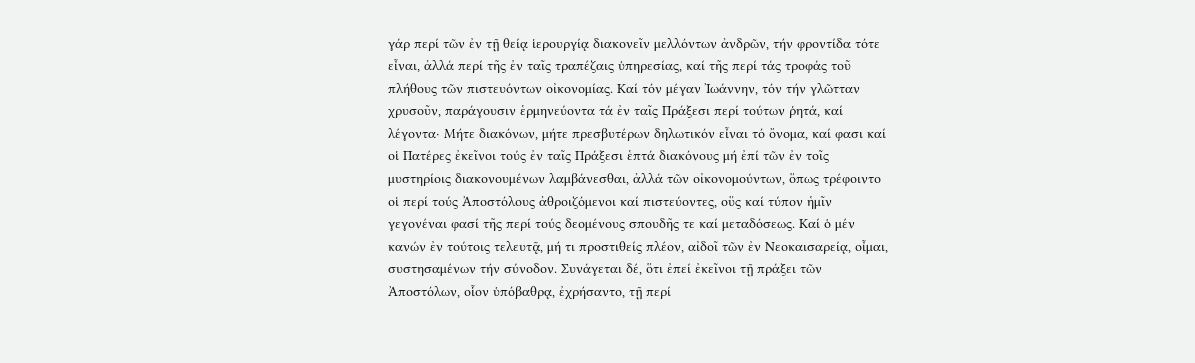γάρ περί τῶν ἐν τῇ θείᾳ ἱερουργίᾳ διακονεῖν μελλόντων ἀνδρῶν, τήν φροντίδα τότε εἶναι, ἀλλά περί τῆς ἐν ταῖς τραπέζαις ὑπηρεσίας, καί τῆς περί τάς τροφάς τοῦ πλήθους τῶν πιστευόντων οἰκονομίας. Καί τόν μέγαν Ἰωάννην, τόν τήν γλῶτταν χρυσοῦν, παράγουσιν ἑρμηνεύοντα τά ἐν ταῖς Πράξεσι περί τούτων ῥητά, καί λέγοντα· Μήτε διακόνων, μήτε πρεσβυτέρων δηλωτικόν εἶναι τό ὄνομα, καί φασι καί οἱ Πατέρες ἐκεῖνοι τούς ἐν ταῖς Πράξεσι ἑπτά διακόνους μή ἐπί τῶν ἐν τοῖς μυστηρίοις διακονουμένων λαμβάνεσθαι, ἀλλά τῶν οἰκονομούντων, ὅπως τρέφοιντο οἱ περί τούς Ἀποστόλους ἀθροιζόμενοι καί πιστεύοντες, οὕς καί τύπον ἡμῖν γεγονέναι φασί τῆς περί τούς δεομένους σπουδῆς τε καί μεταδόσεως. Καί ὁ μέν κανών ἐν τούτοις τελευτᾷ, μή τι προστιθείς πλέον, αἰδοῖ τῶν ἐν Νεοκαισαρείᾳ, οἶμαι, συστησαμένων τήν σύνοδον. Συνάγεται δέ, ὅτι ἐπεί ἐκεῖνοι τῇ πράξει τῶν Ἀποστόλων, οἷον ὑπόβαθρᾳ, ἐχρήσαντο, τῇ περί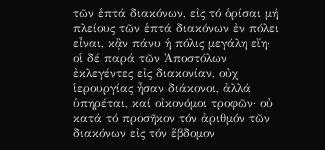τῶν ἑπτά διακόνων, εἰς τό ὁρίσαι μή πλείους τῶν ἑπτά διακόνων ἐν πόλει εἶναι, κᾂν πάνυ ἡ πόλις μεγάλη εἴη· οἱ δέ παρά τῶν Ἀποστόλων ἐκλεγέντες εἰς διακονίαν, οὐχ ἱερουργίας ἦσαν διάκονοι, ἀλλά ὑπηρέται, καί οἰκονόμοι τροφῶν· οὐ κατά τό προσῆκον τόν ἀριθμόν τῶν διακόνων εἰς τόν ἕβδομον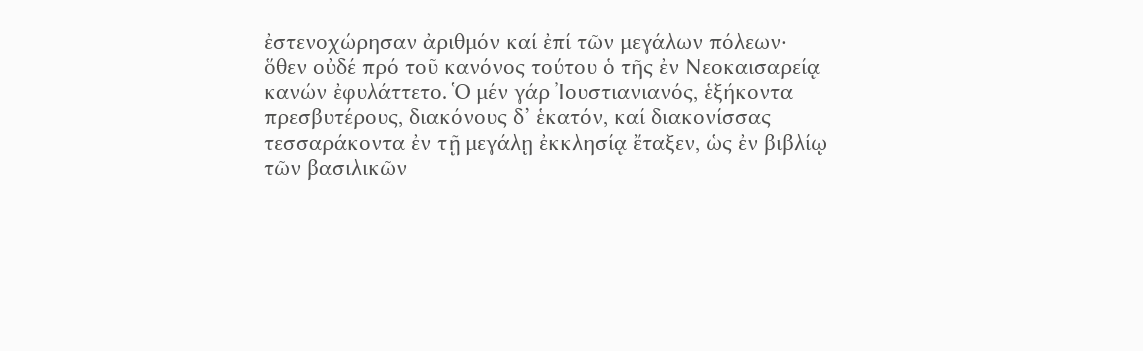ἐστενοχώρησαν ἀριθμόν καί ἐπί τῶν μεγάλων πόλεων· ὅθεν οὐδέ πρό τοῦ κανόνος τούτου ὁ τῆς ἐν Νεοκαισαρείᾳ κανών ἐφυλάττετο. Ὁ μέν γάρ Ἰουστιανιανός, ἑξήκοντα πρεσβυτέρους, διακόνους δ’ ἑκατόν, καί διακονίσσας τεσσαράκοντα ἐν τῇ μεγάλῃ ἐκκλησίᾳ ἔταξεν, ὡς ἐν βιβλίῳ τῶν βασιλικῶν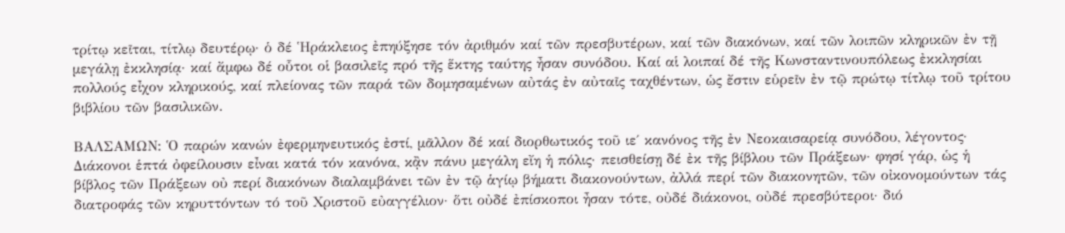τρίτῳ κεῖται, τίτλῳ δευτέρῳ· ὁ δέ Ἡράκλειος ἐπηύξησε τόν ἀριθμόν καί τῶν πρεσβυτέρων, καί τῶν διακόνων, καί τῶν λοιπῶν κληρικῶν ἐν τῇ μεγάλῃ ἐκκλησίᾳ· καί ἄμφω δέ οὗτοι οἱ βασιλεῖς πρό τῆς ἕκτης ταύτης ἦσαν συνόδου. Καί αἱ λοιπαί δέ τῆς Κωνσταντινουπόλεως ἐκκλησίαι πολλούς εἶχον κληρικούς, καί πλείονας τῶν παρά τῶν δομησαμένων αὐτάς ἐν αὐταῖς ταχθέντων, ὡς ἔστιν εὑρεῖν ἐν τῷ πρώτῳ τίτλῳ τοῦ τρίτου βιβλίου τῶν βασιλικῶν.

ΒΑΛΣΑΜΩΝ: Ὁ παρών κανών ἐφερμηνευτικός ἐστί, μᾶλλον δέ καί διορθωτικός τοῦ ιε΄ κανόνος τῆς ἐν Νεοκαισαρείᾳ συνόδου, λέγοντος· Διάκονοι ἑπτά ὀφείλουσιν εἶναι κατά τόν κανόνα, κᾂν πάνυ μεγάλη εἴη ἡ πόλις· πεισθείσῃ δέ ἐκ τῆς βίβλου τῶν Πράξεων· φησί γάρ, ὡς ἡ βίβλος τῶν Πράξεων οὐ περί διακόνων διαλαμβάνει τῶν ἐν τῷ ἁγίῳ βήματι διακονούντων, ἀλλά περί τῶν διακονητῶν, τῶν οἰκονομούντων τάς διατροφάς τῶν κηρυττόντων τό τοῦ Χριστοῦ εὐαγγέλιον· ὅτι οὐδέ ἐπίσκοποι ἦσαν τότε, οὐδέ διάκονοι, οὐδέ πρεσβύτεροι· διό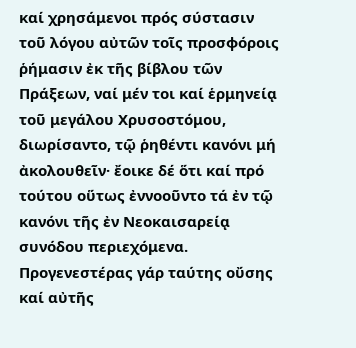καί χρησάμενοι πρός σύστασιν τοῦ λόγου αὐτῶν τοῖς προσφόροις ῥήμασιν ἐκ τῆς βίβλου τῶν Πράξεων, ναί μέν τοι καί ἑρμηνείᾳ τοῦ μεγάλου Χρυσοστόμου, διωρίσαντο, τῷ ῥηθέντι κανόνι μή ἀκολουθεῖν· ἔοικε δέ ὅτι καί πρό τούτου οὕτως ἐννοοῦντο τά ἐν τῷ κανόνι τῆς ἐν Νεοκαισαρείᾳ συνόδου περιεχόμενα. Προγενεστέρας γάρ ταύτης οὔσης καί αὐτῆς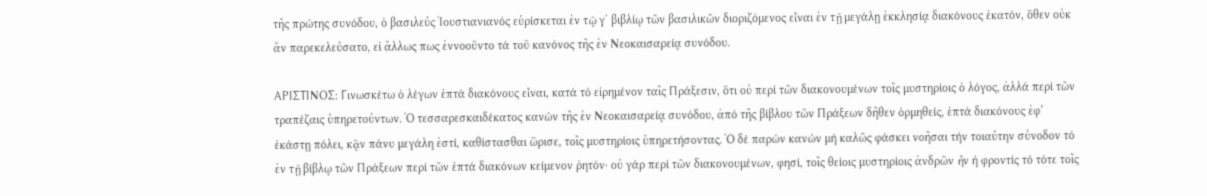τῆς πρώτης συνόδου, ὁ βασιλεύς Ἰουστιανιανός εὑρίσκεται ἐν τῷ γ΄ βιβλίῳ τῶν βασιλικῶν διοριζόμενος εἶναι ἐν τῇ μεγάλῃ ἐκκλησίᾳ διακόνους ἑκατόν, ὅθεν οὐκ ἄν παρεκελεύσατο, εἰ ἄλλως πως ἐννοοῦντο τά τοῦ κανόνος τῆς ἐν Νεοκαισαρείᾳ συνόδου.

ΑΡΙΣΤΙΝΟΣ: Γινωσκέτω ὁ λέγων ἑπτά διακόνους εἶναι, κατά τό εἰρημένον ταῖς Πράξεσιν, ὅτι οὐ περί τῶν διακονουμένων τοῖς μυστηρίοις ὁ λόγος, ἀλλά περί τῶν τραπέζαις ὑπηρετούντων. Ὁ τεσσαρεσκαιδέκατος κανών τῆς ἐν Νεοκαισαρείᾳ συνόδου, ἀπό τῆς βίβλου τῶν Πράξεων δῆθεν ὁρμηθείς, ἑπτά διακόνους ἐφ’ ἑκάστῃ πόλει, κᾂν πάνυ μεγάλη ἐστί, καθίστασθαι ὥρισε, τοῖς μυστηρίοις ὑπηρετήσοντας. Ὁ δέ παρών κανών μή καλῶς φάσκει νοῆσαι τήν τοιαύτην σύνοδον τό ἐν τῇ βίβλῳ τῶν Πράξεων περί τῶν ἑπτά διακόνων κείμενον ῥητόν· οὐ γάρ περί τῶν διακονουμένων, φησί, τοῖς θείοις μυστηρίοις ἀνδρῶν ἦν ἡ φροντίς τό τότε τοῖς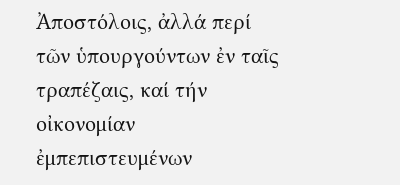Ἀποστόλοις, ἀλλά περί τῶν ὑπουργούντων ἐν ταῖς τραπέζαις, καί τήν οἰκονομίαν ἐμπεπιστευμένων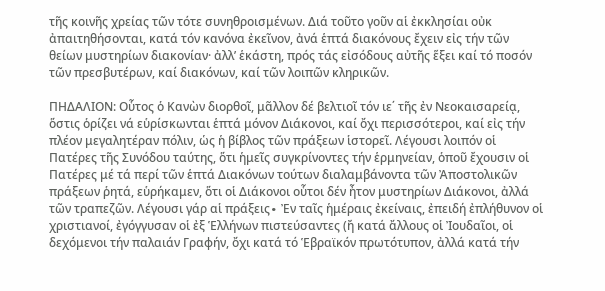τῆς κοινῆς χρείας τῶν τότε συνηθροισμένων. Διά τοῦτο γοῦν αἱ ἐκκλησίαι οὐκ ἀπαιτηθήσονται, κατά τόν κανόνα ἐκεῖνον, ἀνά ἑπτά διακόνους ἔχειν εἰς τήν τῶν θείων μυστηρίων διακονίαν· ἀλλ’ ἑκάστη, πρός τάς εἰσόδους αὐτῆς ἕξει καί τό ποσόν τῶν πρεσβυτέρων, καί διακόνων, καί τῶν λοιπῶν κληρικῶν.

ΠΗΔΑΛΙΟΝ: Οὗτος ὁ Κανὼν διορθοῖ, μᾶλλον δέ βελτιοῖ τόν ιε΄ τῆς ἐν Νεοκαισαρείᾳ, ὅστις ὁρίζει νά εὑρίσκωνται ἑπτά μόνον Διάκονοι, καί ὄχι περισσότεροι, καί εἰς τήν πλέον μεγαλητέραν πόλιν, ὡς ἡ βίβλος τῶν πράξεων ἱστορεῖ. Λέγουσι λοιπόν οἱ Πατέρες τῆς Συνόδου ταύτης, ὅτι ἡμεῖς συγκρίνοντες τήν ἑρμηνείαν, ὁποῦ ἔχουσιν οἱ Πατέρες μέ τά περί τῶν ἑπτά Διακόνων τούτων διαλαμβάνοντα τῶν Ἀποστολικῶν πράξεων ῥητά, εὑρήκαμεν, ὅτι οἱ Διάκονοι οὗτοι δέν ἦτον μυστηρίων Διάκονοι, ἀλλά τῶν τραπεζῶν. Λέγουσι γάρ αἱ πράξεις∙ Ἐν ταῖς ἡμέραις ἐκείναις, ἐπειδή ἐπλήθυνον οἱ χριστιανοί, ἐγόγγυσαν οἱ ἐξ Ἑλλήνων πιστεύσαντες (ἤ κατά ἄλλους οἱ Ἰουδαῖοι, οἱ δεχόμενοι τήν παλαιάν Γραφήν, ὄχι κατά τό Ἑβραϊκόν πρωτότυπον, ἀλλά κατά τήν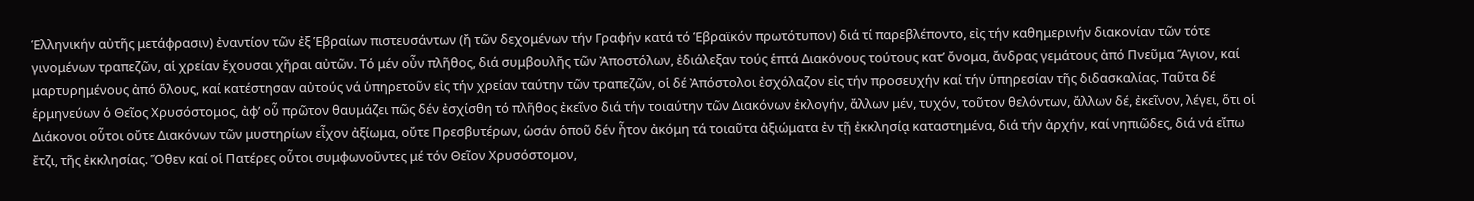Ἑλληνικήν αὐτῆς μετάφρασιν) ἐναντίον τῶν ἐξ Ἑβραίων πιστευσάντων (ἤ τῶν δεχομένων τήν Γραφήν κατά τό Ἑβραϊκόν πρωτότυπον) διά τί παρεβλέποντο, εἰς τήν καθημερινήν διακονίαν τῶν τότε γινομένων τραπεζῶν, αἱ χρείαν ἔχουσαι χῆραι αὐτῶν. Τό μέν οὖν πλῆθος, διά συμβουλῆς τῶν Ἀποστόλων, ἐδιάλεξαν τούς ἑπτά Διακόνους τούτους κατ’ ὄνομα, ἄνδρας γεμάτους ἀπό Πνεῦμα Ἅγιον, καί μαρτυρημένους ἀπό ὅλους, καί κατέστησαν αὐτούς νά ὑπηρετοῦν εἰς τήν χρείαν ταύτην τῶν τραπεζῶν, οἱ δέ Ἀπόστολοι ἐσχόλαζον εἰς τήν προσευχήν καί τήν ὑπηρεσίαν τῆς διδασκαλίας. Ταῦτα δέ ἑρμηνεύων ὁ Θεῖος Χρυσόστομος, ἀφ’ οὗ πρῶτον θαυμάζει πῶς δέν ἐσχίσθη τό πλῆθος ἐκεῖνο διά τήν τοιαύτην τῶν Διακόνων ἐκλογήν, ἄλλων μέν, τυχόν, τοῦτον θελόντων, ἄλλων δέ, ἐκεῖνον, λέγει, ὅτι οἱ Διάκονοι οὗτοι οὔτε Διακόνων τῶν μυστηρίων εἶχον ἀξίωμα, οὔτε Πρεσβυτέρων, ὡσάν ὁποῦ δέν ἦτον ἀκόμη τά τοιαῦτα ἀξιώματα ἐν τῇ ἐκκλησίᾳ καταστημένα, διά τήν ἀρχήν, καί νηπιῶδες, διά νά εἴπω ἔτζι, τῆς ἐκκλησίας. Ὅθεν καί οἱ Πατέρες οὗτοι συμφωνοῦντες μέ τόν Θεῖον Χρυσόστομον,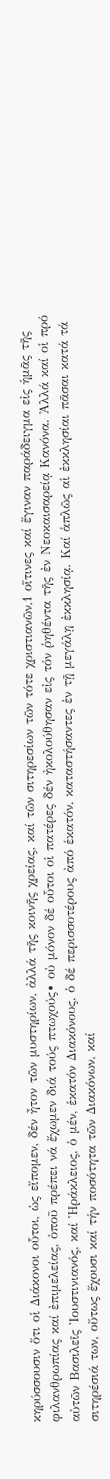κηρύσσουσιν ὅτι οἱ Διάκονοι οὗτοι, ὡς εἴπομεν, δέν ἦτον τῶν μυστηρίων, ἀλλά τῆς κοινῆς χρείας, καί τῶν σιτηρεσίων τῶν τότε χριστιανῶν,1 οἵτινες καί ἔγιναν παράδειγμα εἰς ἡμᾶς τῆς φιλανθρωπίας καί ἐπιμελείας, ὁποῦ πρέπει νά ἔχωμεν διά τούς πτωχούς∙ οὐ μόνον δέ οὗτοι οἱ πατέρες δέν ἠκολούθησαν εἰς τόν ῥηθέντα τῆς ἐν Νεοκαισαρείᾳ Κανόνα. Ἀλλά καί οἱ πρό αὐτῶν Βασιλεῖς Ἰουστινιανός, καί Ἡράκλειος, ὁ μέν, ἑκατόν Διακόνους, ὁ δέ περισσοτέρους ἀπό ἑκατόν, καταστήσαντες ἐν τῇ μεγάλῃ ἐκκλησίᾳ. Καί ἁπλῶς αἱ ἐκκλησίαι πᾶσαι κατά τά σιτηρέσιά των, οὕτως ἔχουσι καί τήν ποσότητα τῶν Διακόνων, καί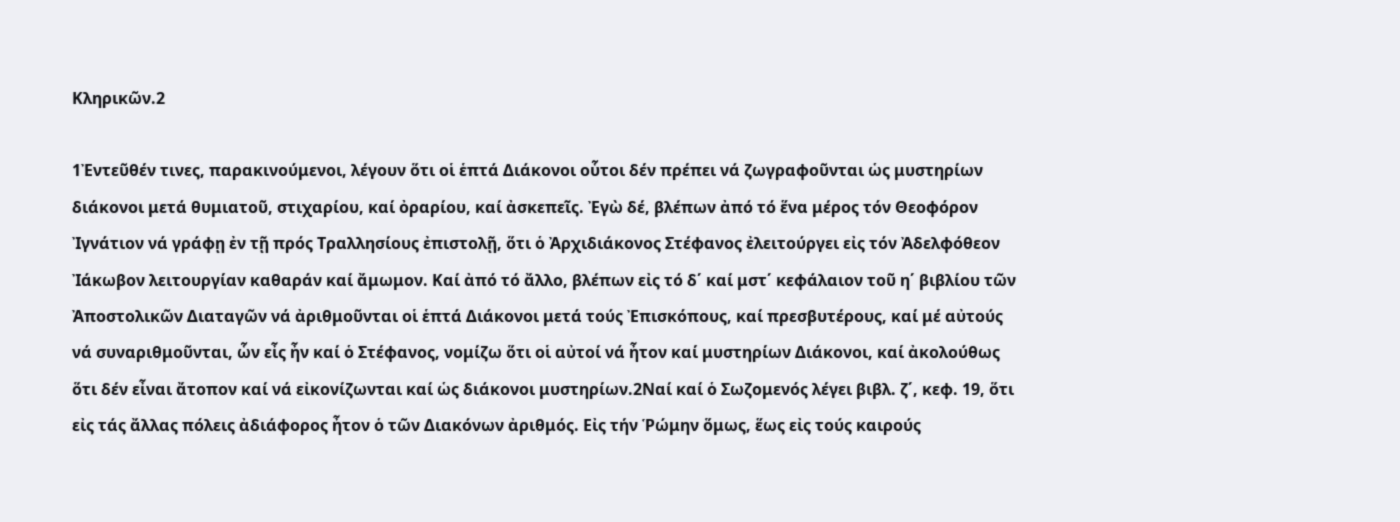Κληρικῶν.2

1Ἐντεῦθέν τινες, παρακινούμενοι, λέγουν ὅτι οἱ ἑπτά Διάκονοι οὗτοι δέν πρέπει νά ζωγραφοῦνται ὡς μυστηρίων διάκονοι μετά θυμιατοῦ, στιχαρίου, καί ὀραρίου, καί ἀσκεπεῖς. Ἐγὼ δέ, βλέπων ἀπό τό ἕνα μέρος τόν Θεοφόρον Ἰγνάτιον νά γράφῃ ἐν τῇ πρός Τραλλησίους ἐπιστολῇ, ὅτι ὁ Ἀρχιδιάκονος Στέφανος ἐλειτούργει εἰς τόν Ἀδελφόθεον Ἰάκωβον λειτουργίαν καθαράν καί ἄμωμον. Καί ἀπό τό ἄλλο, βλέπων εἰς τό δ΄ καί μστ΄ κεφάλαιον τοῦ η΄ βιβλίου τῶν Ἀποστολικῶν Διαταγῶν νά ἀριθμοῦνται οἱ ἑπτά Διάκονοι μετά τούς Ἐπισκόπους, καί πρεσβυτέρους, καί μέ αὐτούς νά συναριθμοῦνται, ὧν εἶς ἦν καί ὁ Στέφανος, νομίζω ὅτι οἱ αὐτοί νά ἦτον καί μυστηρίων Διάκονοι, καί ἀκολούθως ὅτι δέν εἶναι ἄτοπον καί νά εἰκονίζωνται καί ὡς διάκονοι μυστηρίων.2Ναί καί ὁ Σωζομενός λέγει βιβλ. ζ΄, κεφ. 19, ὅτι εἰς τάς ἄλλας πόλεις ἀδιάφορος ἦτον ὁ τῶν Διακόνων ἀριθμός. Εἰς τήν Ῥώμην ὅμως, ἕως εἰς τούς καιρούς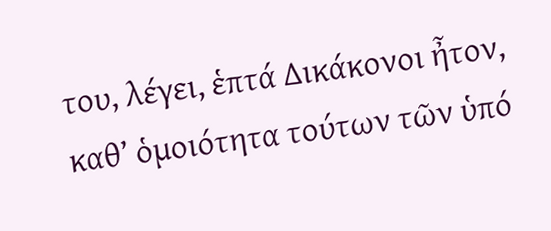του, λέγει, ἑπτά Δικάκονοι ἦτον, καθ’ ὁμοιότητα τούτων τῶν ὑπό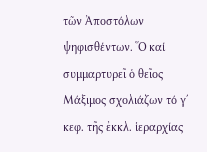τῶν Ἀποστόλων ψηφισθέντων. Ὅ καί συμμαρτυρεῖ ὁ θεῖος Μάξιμος σχολιάζων τό γ΄ κεφ. τῆς ἐκκλ. ἱεραρχίας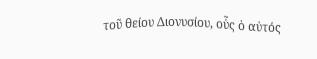τοῦ θείου Διονυσίου, οὗς ὁ αὐτός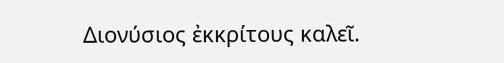Διονύσιος ἐκκρίτους καλεῖ.